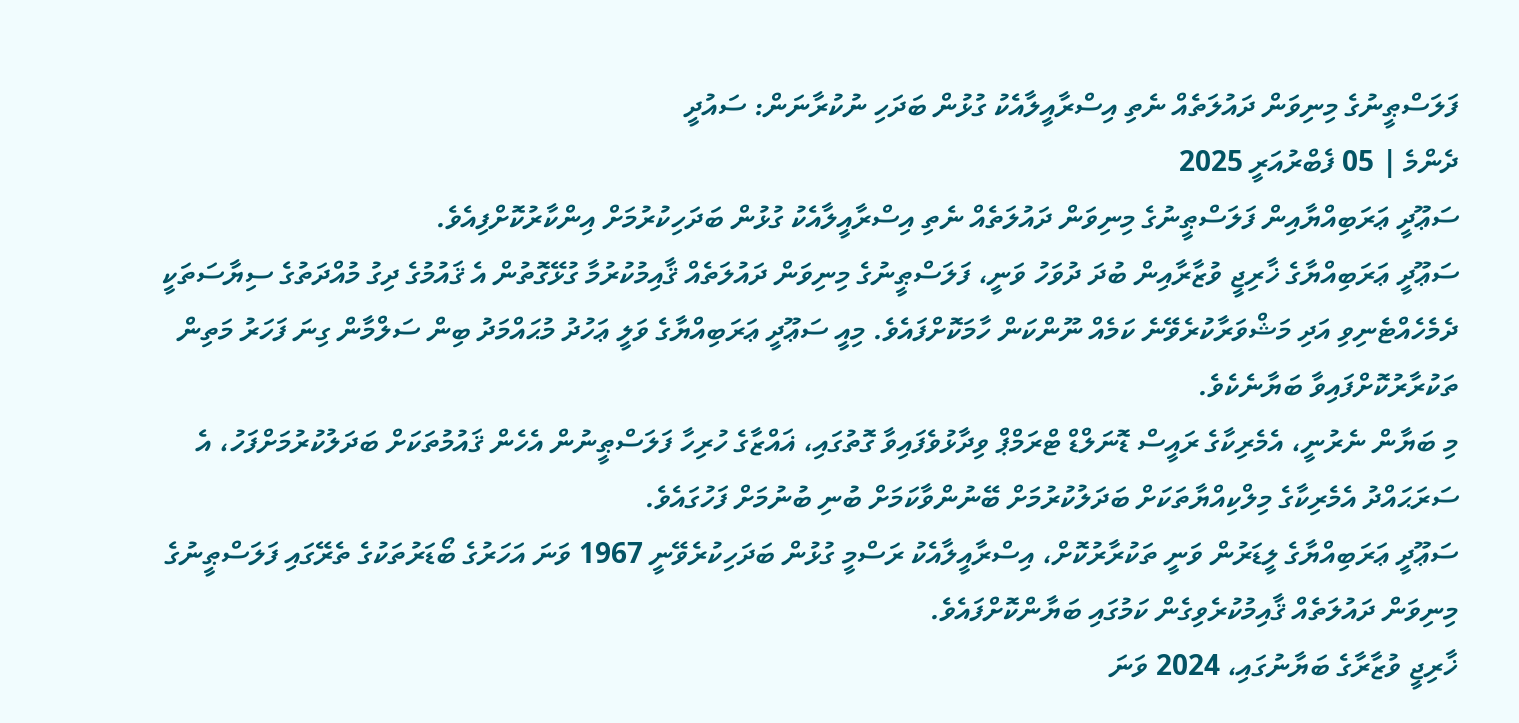ފަލަސްޠީނުގެ މިނިވަން ދައުލަތެއް ނެތި އިސްރާއީލާއެކު ގުޅުން ބަދަހި ނުކުރާނަން: ސައުދީ
ދެންމެ | 05 ފެބްރުއަރީ 2025
ސަޢޫދީ ޢަރަބިއްޔާއިން ފަލަސްޠީނުގެ މިނިވަން ދައުލަތެއް ނެތި އިސްރާއީލާއެކު ގުޅުން ބަދަހިކުރުމަށް އިންކާރުކޮށްފިއެވެ.
ސަޢޫދީ ޢަރަބިއްޔާގެ ޚާރިޖީ ވުޒާރާއިން ބުދަ ދުވަހު ވަނީ، ފަލަސްޠީނުގެ މިނިވަން ދައުލަތެއް ޤާއިމުކުރުމާ ގުޅޭގޮތުން އެ ޤައުމުގެ ދިގު މުއްދަތުގެ ސިޔާސަތަކީ ދެމެހެއްޓެނިވި އަދި މަޝްވަރާކުރެވޭނެ ކަމެއް ނޫންކަން ހާމަކޮށްފައެވެ. މިއީ ސަޢޫދީ ޢަރަބިއްޔާގެ ވަލީ ޢަހުދު މުޙައްމަދު ބިން ސަލްމާން ގިނަ ފަހަރު މަތިން ތަކުރާރުކޮށްފައިވާ ބަޔާނެކެވެ.
މި ބަޔާން ނެރުނީ، އެމެރިކާގެ ރައީސް ޑޮނަލްޑް ޓްރަމްޕް ވިދާޅުވެފައިވާ ގޮތުގައި، ޣައްޒާގެ ހުރިހާ ފަލަސްޠީނުން އެހެން ޤައުމުތަކަށް ބަދަލުކުރުމަށްފަހު، އެ ސަރަޙައްދު އެމެރިކާގެ މިލްކިއްޔާތަކަށް ބަދަލުކުރުމަށް ބޭނުންވާކަމަށް ބުނި ބުނުމަށް ފަހުގައެވެ.
ސަޢޫދީ ޢަރަބިއްޔާގެ ލީޑަރުން ވަނީ ތަކުރާރުކޮށް، އިސްރާއީލާއެކު ރަސްމީ ގުޅުން ބަދަހިކުރެވޭނީ 1967 ވަނަ އަހަރުގެ ބޯޑަރުތަކުގެ ތެރޭގައި ފަލަސްޠީނުގެ މިނިވަން ދައުލަތެއް ޤާއިމުކުރެވިގެން ކަމުގައި ބަޔާންކޮށްފައެވެ.
ޚާރިޖީ ވުޒާރާގެ ބަޔާނުގައި، 2024 ވަނަ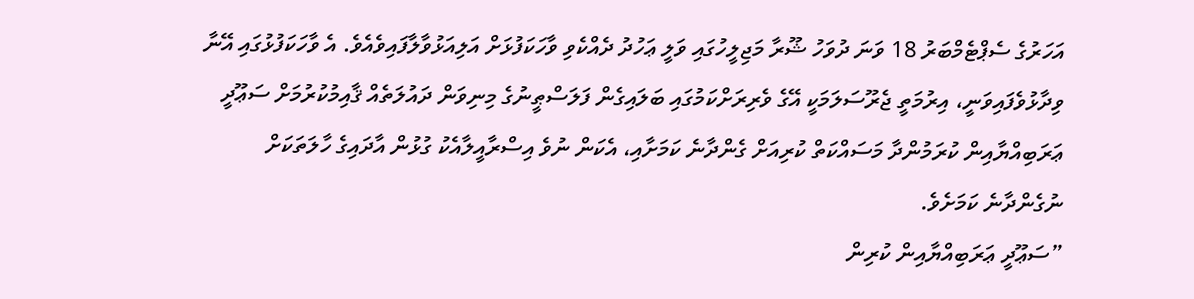އަހަރުގެ ސެޕްޓެމްބަރު 18 ވަނަ ދުވަހު ޝޫރާ މަޖިލީހުގައި ވަލީ ޢަހުދު ދެއްކެވި ވާހަކަފުޅަށް އަލިއަޅުވާލާފައިވެއެވެ. އެ ވާހަކަފުޅުގައި އޭނާ ވިދާޅުވެފައިވަނީ، އިރުމަތީ ޖެރޫސަލަމަކީ އޭގެ ވެރިރަށްކަމުގައި ބަލައިގެން ފަލަސްޠީނުގެ މިނިވަން ދައުލަތެއް ޤާއިމުކުރުމަށް ސަޢޫދީ ޢަރަބިއްޔާއިން ކުރަމުންދާ މަސައްކަތް ކުރިއަށް ގެންދާނެ ކަމަށާއި، އެކަން ނުވެ އިސްރާއީލާއެކު ގުޅުން އާދައިގެ ހާލަތަކަށް ނުގެންދާނެ ކަމަށެވެ.
”ސަޢޫދީ ޢަރަބިއްޔާއިން ކުރިން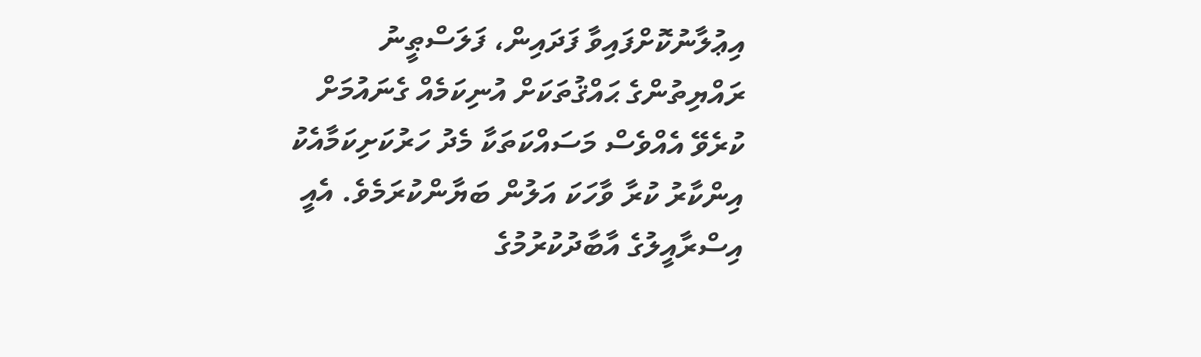އިޢުލާނުކޮށްފައިވާ ފަދައިން، ފަލަސްޠީނު ރައްޔިތުންގެ ޙައްޤުތަކަށް އުނިކަމެއް ގެނައުމަށް ކުރެވޭ އެއްވެސް މަސައްކަތަކާ މެދު ހަރުކަށިކަމާއެކު އިންކާރު ކުރާ ވާހަކަ އަލުން ބަޔާންކުރަމެވެ. އެއީ އިސްރާއީލުގެ އާބާދުކުރުމުގެ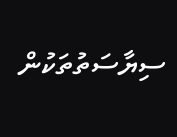ސިޔާސަތުތަކުން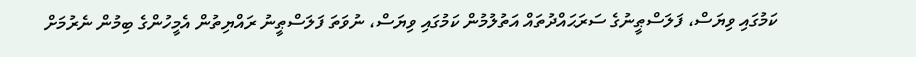ކަމުގައި ވިޔަސް، ފަލަސްޠީނުގެ ސަރަޙައްދުތައް އަތުލުމުން ކަމުގައި ވިޔަސް، ނުވަތަ ފަލަސްޠީނު ރައްޔިތުން އެމީހުންގެ ބިމުން ނެރުމަށް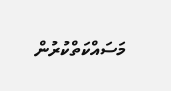މަސައްކަތްކުރުން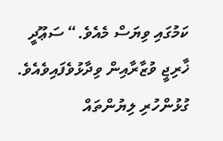ކަމުގައި ވިޔަސް މެއެވެ.“ ސަޢޫދީ ޚާރިޖީ ވުޒާރާއިން ވިދާޅުވެފައިވެއެވެ.
ގުޅުންހުރި ލިޔުންތައް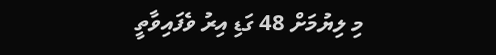މި ލިޔުމަށް 48 ގަޑި އިރު ވެފައިވާތީ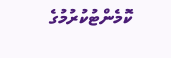ކޮމެންޓުކުރުމުގެ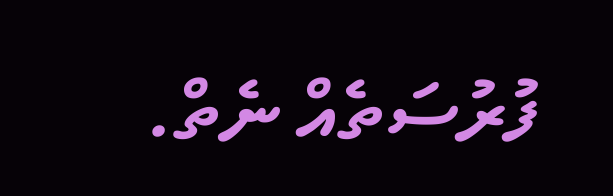ފުރުސަތެއް ނެތް.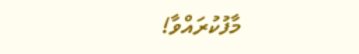މާފުކުރައްވާ!